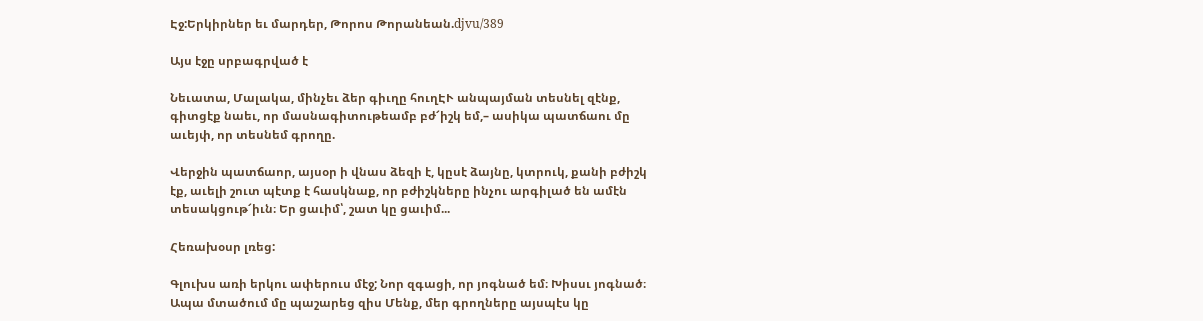Էջ:Երկիրներ եւ մարդեր, Թորոս Թորանեան.djvu/389

Այս էջը սրբագրված է

Նեւատա, Մալակա, մինչեւ ձեր գիւղը հուղԷՒ անպայման տեսնել զէնք, գիտցէք նաեւ, որ մասնագիտութեամբ բժ՜իշկ եմ,– ասիկա պատճաու մը աւեյփ, որ տեսնեմ գրողը.

Վերջին պատճաոր, այսօր ի վնաս ձեզի է, կըսէ ձայնը, կտրուկ, քանի բժիշկ էք, աւելի շուտ պէտք է հասկնաք, որ բժիշկները ինչու արգիլած են ամէն տեսակցութ՜իւն։ Եր ցաւիմ՝, շատ կը ցաւիմ...

Հեռախօսր լռեց:

Գլուխս առի երկու ափերուս մէջ; Նոր զգացի, որ յոգնած եմ։ Խիսսւ յոգնած։ Ապա մտածում մը պաշարեց զիս Մենք, մեր գրողները այսպէս կը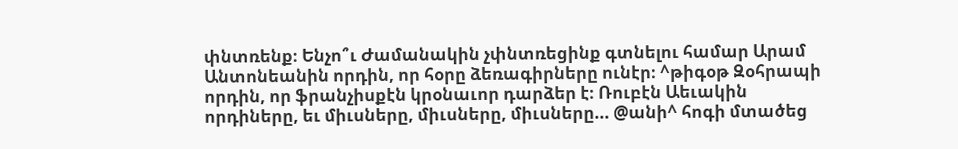փնտռենք։ Ենչո՞ւ Ժամանակին չփնտռեցինք գտնելու համար Արամ Անտոնեանին որդին, որ հօրը ձեռագիրները ունէր։ ^թիգօթ Զօհրապի որդին, որ ֆրանչիսքէն կրօնաւոր դարձեր է։ Ռուբէն Աեւակին որդիները, եւ միւսները, միւսները, միւսները... @անի^ հոգի մտածեց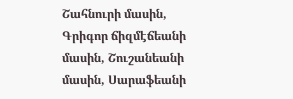Շահնուրի մասին, Գրիգոր ճիզմէճեանի մասին, Շուշանեանի մասին, Սարաֆեանի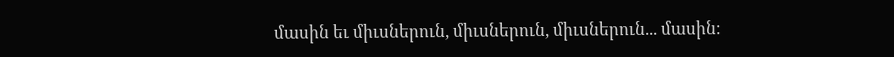մասին եւ միւսներուն, միւսներուն, միւսներուն... մասին։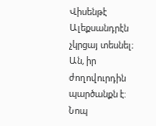Վիսենթէ Ալեքսանդրէն չկրցայ տեսնել։ Ան, իր ժողովուրդին պարծանքն է: Նոպ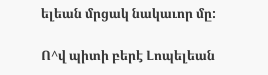ելեան մրցակ նակաւոր մը:

Ո^վ պիտի բերէ Լոպելեան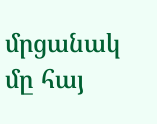մրցանակ մը հայ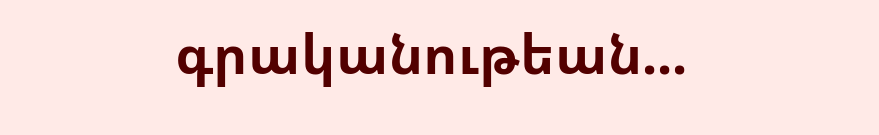գրականութեան...